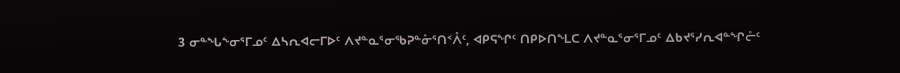3 ᓂᓐᖓᖕᓂᕐᒥᓄᑦ ᐃᓴᕆᐊᓕᒥᐅᑦ ᐱᔪᓐᓇᕐᓂᖃᕈᓐᓁᕐᑎᑉᐰᑦ, ᐊᑭᕋᖏᑦ ᑎᑭᐅᑎᖕᒪᑕ ᐱᔪᓐᓇᕐᓂᕐᒥᓄᑦ ᐃᑲᔪᕐᓯᕆᐊᓐᖏᓔᑦ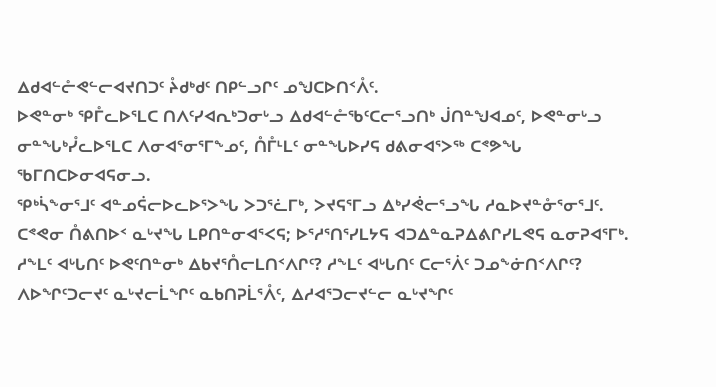ᐃᑯᐊᓪᓔᕙᓪᓕᐊᔪᑎᑐᑦ ᔧᑯᒃᑯᑦ ᑎᑭᓪᓗᒋᑦ ᓄᖑᑕᐅᑎᑉᐰᑦ.
ᐅᕙᓐᓂᒃ ᕿᒤᓚᐅᕐᒪᑕ ᑎᐱᑦᓯᐊᕆᒃᑐᓂᒡᓗ ᐃᑯᐊᓪᓔᖃᑦᑕᓕᕐᓗᑎᒃ ᒎᑎᓐᖑᐊᓄᑦ, ᐅᕙᓐᓂᒡᓗ ᓂᓐᖓᒃᓮᓚᐅᕐᒪᑕ ᐱᓂᐊᕐᓂᕐᒥᖕᓄᑦ, ᑍᒤᒻᒪᑦ ᓂᓐᖓᐅᓯᕋ ᑯᕕᓂᐊᕐᐳᖅ ᑕᕝᕗᖓ ᖃᒥᑎᑕᐅᓂᐊᕋᓂᓗ.
ᕿᒃᓵᖕᓂᕐᒧᑦ ᐊᓐᓄᕌᓕᐅᓚᐅᕐᐳᖓ ᐳᑐᕐᓛᒥᒃ, ᐳᔪᕋᕐᒥᓗ ᐃᒃᓯᕚᓕᕐᓗᖓ ᓱᓇᐅᔪᓐᓁᕐᓂᕐᒧᑦ.
ᑕᕝᕙᓂ ᑍᕕᑎᐅᑉ ᓇᒡᔪᖓ ᒪᑭᑎᓐᓂᐊᕐᐸᕋ; ᐅᕐᓱᕐᑎᕐᓯᒪᔭᕋ ᐊᑐᐃᓐᓇᕈᐃᕕᒋᓯᒪᕙᕋ ᓇᓂᕈᐊᕐᒥᒃ.
ᓱᖕᒪᑦ ᐊᒡᒐᑎᑦ ᐅᕙᑦᑎᓐᓂᒃ ᐃᑲᔪᕐᑍᓕᒪᑎᑉᐱᒋᑦ? ᓱᖕᒪᑦ ᐊᒡᒐᑎᑦ ᑕᓕᕐᐲᑦ ᑐᓄᖕᓃᑎᑉᐱᒋᑦ?
ᐱᐅᖏᑦᑐᓕᔪᑦ ᓇᒡᔪᓕᒫᖏᑦ ᓇᑲᑎᕈᒫᕐᐰᑦ, ᐃᓱᐊᕐᑐᓕᔪᓪᓕ ᓇᒡᔪᖏᑦ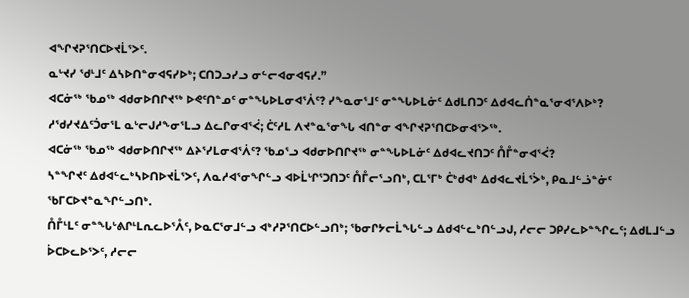ᐊᖏᔪᕈᕐᑎᑕᐅᔪᒫᕐᐳᑦ.
ᓇᒡᔪᓯ ᖁᒻᒧᑦ ᐃᓴᐅᑎᓐᓂᐊᕋᓯᐅᒃ; ᑕᑎᑐᓗᓯᓗ ᓂᓪᓕᐊᓂᐊᕋᓯ.”
ᐊᑕᓃᖅ ᖃᓄᖅ ᐊᑯᓂᐅᑎᒋᔪᖅ ᐅᕙᑦᑎᓐᓄᑦ ᓂᓐᖓᐅᒪᓂᐊᕐᐲᑦ? ᓯᖕᓇᓂᕐᒧᑦ ᓂᓐᖓᐅᒪᓃᑦ ᐃᑯᒪᑎᑐᑦ ᐃᑯᐊᓚᑏᓐᓇᕐᓂᐊᕐᐱᐅᒃ?
ᓱᖁᓯᔪᐃᑦᑑᓂᕐᒪ ᓇᒡᓕᒍᓱᖕᓂᕐᒪᓗ ᐃᓚᒋᓂᐊᕐᐹ; ᑖᑦᓱᒪ ᐱᔪᓐᓇᕐᓂᖓ ᐊᑎᓐᓂ ᐊᖏᔪᕈᕐᑎᑕᐅᓂᐊᕐᐳᖅ.
ᐊᑕᓃᖅ ᖃᓄᖅ ᐊᑯᓂᐅᑎᒋᔪᖅ ᐃᔨᕐᓯᒪᓂᐊᕐᐲᑦ? ᖃᓄᕐᓗ ᐊᑯᓂᐅᑎᒋᔪᖅ ᓂᓐᖓᐅᒪᓃᑦ ᐃᑯᐊᓚᔪᑎᑐᑦ ᑍᒤᓐᓂᐊᕐᐹ?
ᓴᓐᖏᔪᑦ ᐃᑯᐊᓪᓚᒃᓴᐅᑎᐅᔪᒫᕐᐳᑦ, ᐱᓇᓱᐊᕐᓂᖏᓪᓗ ᐊᐅᒫᒡᒋᕐᑐᑎᑐᑦ ᑍᒤᓕᕐᓗᑎᒃ, ᑕᒪᕐᒥᒃ ᑖᒃᑯᐊᒃ ᐃᑯᐊᓚᔪᒫᕐᐴᒃ, ᑭᓇᒧᓪᓘᓐᓃᑦ ᖃᒥᑕᐅᔪᓐᓇᖏᓪᓗᑎᒃ.
ᑍᒤᒻᒪᑦ ᓂᓐᖓᒡᕕᒋᒻᒪᕆᓚᐅᕐᐰᑦ, ᐅᓇᑕᕐᓂᒧᓪᓗ ᐊᒃᓱᕈᕐᑎᑕᐅᓪᓗᑎᒃ; ᖃᓂᒋᔭᓕᒫᖓᓪᓗ ᐃᑯᐊᓪᓚᒃᑎᓪᓗᒍ, ᓱᓕᓕ ᑐᑭᓯᓚᐅᓐᖏᓚᑦ; ᐃᑯᒪᒧᓪᓗ ᐆᑕᐅᓚᐅᕐᐳᑦ, ᓱᓕᓕ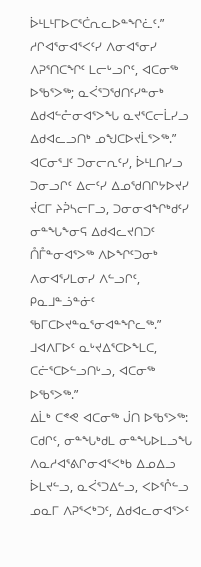ᐆᒻᒪᒻᒥᐅᑕᕐᑖᕆᓚᐅᓐᖏᓛᑦ.”
ᓱᒋᐊᕐᓂᐊᕐᐸᑦᓯ ᐱᓂᐊᕐᓂᓯ ᐱᕈᕐᑎᑕᖏᑦ ᒪᓕᒡᓗᒋᑦ, ᐊᑕᓂᖅ ᐅᖃᕐᐳᖅ; ᓇᐹᕐᑐᖁᑎᑦᓯᓐᓂᒃ ᐃᑯᐊᓪᓔᓂᐊᕐᐳᖓ ᓇᔪᕐᑕᓕᒫᓯᓗ ᐃᑯᐊᓚᓗᑎᒃ ᓄᖑᑕᐅᔪᒫᕐᐳᖅ.”
ᐊᑕᓂᕐᒧᑦ ᑐᓂᓕᕆᑦᓯ, ᐆᒻᒪᑎᓯᓗ ᑐᓂᓗᒋᑦ ᐃᓕᑦᓯ ᐃᓄᖁᑎᒋᔭᐅᔪᓯ ᔫᑕᒥ ᔨᕉᓴᓕᒥᓗ, ᑐᓂᓂᐊᖏᒃᑯᑦᓯ ᓂᓐᖓᖕᓂᕋ ᐃᑯᐊᓚᔪᑎᑐᑦ ᑍᒤᓐᓂᐊᕐᐳᖅ ᐱᐅᖏᑦᑐᓂᒃ ᐱᓂᐊᕐᓯᒪᓂᓯ ᐱᓪᓗᒋᑦ, ᑭᓇᒧᓐᓘᓐᓃᑦ ᖃᒥᑕᐅᔪᓐᓇᕐᓂᐊᓐᖏᓚᖅ.”
ᒧᐊᐱᒥᐅᑦ ᓇᒡᔪᐃᕐᑕᐅᖕᒪᑕ, ᑕᓖᕐᑕᐅᓪᓗᑎᒡᓗ, ᐊᑕᓂᖅ ᐅᖃᕐᐳᖅ.”
ᐃᒫᒃ ᑕᕝᕙ ᐊᑕᓂᖅ ᒎᑎ ᐅᖃᕐᐳᖅ: ᑕᑯᒋᑦ, ᓂᓐᖓᒃᑯᒪ ᓂᓐᖓᐅᒪᓗᖓ ᐱᓇᓱᐊᕐᕕᒋᓂᐊᕐᐸᒃᑲ ᐃᓄᐃᓗ ᐆᒪᔪᓪᓗ, ᓇᐹᕐᑐᐃᓪᓗ, ᐸᐅᕐᒊᓪᓗ ᓄᓇᒥ ᐱᕈᕐᐸᒃᑐᑦ, ᐃᑯᐊᓚᓂᐊᕐᐳᑦ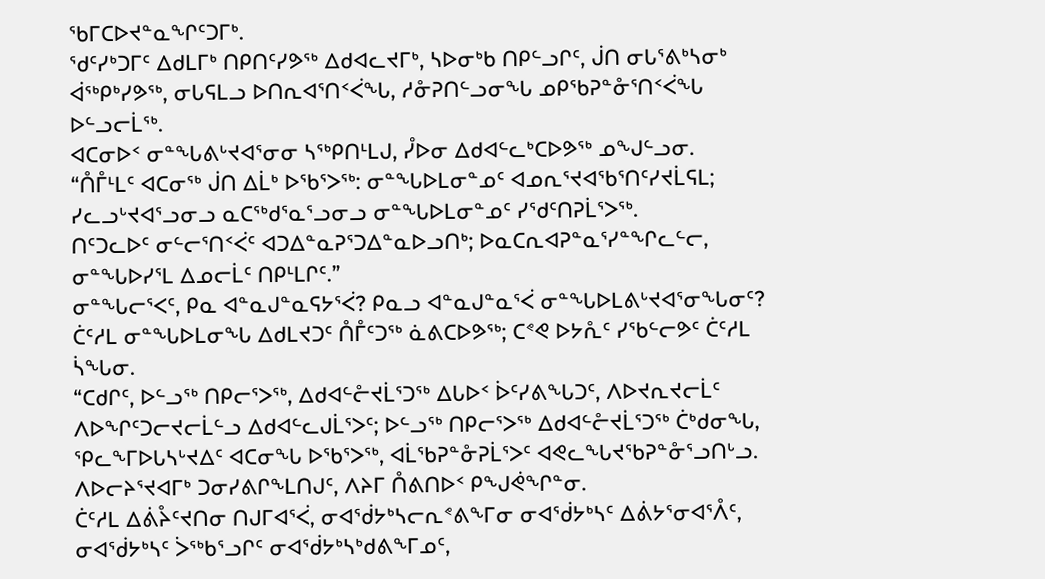ᖃᒥᑕᐅᔪᓐᓇᖏᑦᑐᒥᒃ.
ᖁᑦᓯᒃᑐᒥᑦ ᐃᑯᒪᒥᒃ ᑎᑭᑎᑦᓯᕗᖅ ᐃᑯᐊᓚᔪᒥᒃ, ᓴᐅᓂᒃᑲ ᑎᑭᓪᓗᒋᑦ, ᒎᑎ ᓂᒐᕐᕕᒃᓴᓂᒃ ᐋᖅᑭᒃᓯᕗᖅ, ᓂᒐᕋᒪᓗ ᐅᑎᕆᐊᕐᑎᑉᐹᖓ, ᓱᓁᕈᑎᓪᓗᓂᖓ ᓄᑭᖃᕈᓐᓁᕐᑎᑉᐹᖓ ᐅᓪᓗᓕᒫᖅ.
ᐊᑕᓂᐅᑉ ᓂᓐᖓᕕᒡᔪᐊᕐᓂᓂ ᓴᖅᑭᑎᒻᒪᒍ, ᓮᐅᓂ ᐃᑯᐊᓪᓚᒃᑕᐅᕗᖅ ᓄᖑᓪᓗᓂ.
“ᑍᒤᒻᒪᑦ ᐊᑕᓂᖅ ᒎᑎ ᐃᒫᒃ ᐅᖃᕐᐳᖅ: ᓂᓐᖓᐅᒪᓂᓐᓄᑦ ᐊᓄᕆᕐᔪᐊᖃᕐᑎᑦᓯᔪᒫᕋᒪ; ᓯᓚᓗᒡᔪᐊᕐᓗᓂᓗ ᓇᑕᖅᑯᕐᓇᕐᓗᓂᓗ ᓂᓐᖓᐅᒪᓂᓐᓄᑦ ᓯᖁᑦᑎᕈᒫᕐᐳᖅ.
ᑎᑦᑐᓚᐅᑦ ᓂᓪᓕᕐᑎᑉᐹᑦ ᐊᑐᐃᓐᓇᕈᕐᑐᐃᓐᓇᐅᓗᑎᒃ; ᐅᓇᑕᕆᐊᕈᓐᓇᕐᓯᓐᖏᓚᓪᓕ, ᓂᓐᖓᐅᓯᕐᒪ ᐃᓄᓕᒫᑦ ᑎᑭᒻᒪᒋᑦ.”
ᓂᓐᖓᓕᕐᐸᑦ, ᑭᓇ ᐊᓐᓇᒍᓐᓇᕋᔭᕐᐹ? ᑭᓇᓗ ᐊᓐᓇᒍᓐᓇᕐᐹ ᓂᓐᖓᐅᒪᕕᒡᔪᐊᕐᓂᖓᓂᑦ? ᑖᑦᓱᒪ ᓂᓐᖓᐅᒪᓂᖓ ᐃᑯᒪᔪᑐᑦ ᑍᒤᑦᑐᖅ ᓈᕕᑕᐅᕗᖅ; ᑕᕝᕙ ᐅᔭᕅᑦ ᓯᖃᓪᓕᕗᑦ ᑖᑦᓱᒪ ᓵᖓᓂ.
“ᑕᑯᒋᑦ, ᐅᓪᓗᖅ ᑎᑭᓕᕐᐳᖅ, ᐃᑯᐊᓪᓔᔪᒫᕐᑐᖅ ᐃᒐᐅᑉ ᐆᑦᓯᕕᖓᑐᑦ, ᐱᐅᔪᕆᔪᓕᒫᑦ ᐱᐅᖏᑦᑐᓕᔪᓕᒫᓪᓗ ᐃᑯᐊᓪᓚᒍᒫᕐᐳᑦ; ᐅᓪᓗᖅ ᑎᑭᓕᕐᐳᖅ ᐃᑯᐊᓪᓔᔪᒫᕐᑐᖅ ᑖᒃᑯᓂᖓ, ᕿᓚᖕᒥᐅᒐᓴᒡᔪᐃᑦ ᐊᑕᓂᖓ ᐅᖃᕐᐳᖅ, ᐊᒫᖃᕈᓐᓁᕈᒫᕐᐳᑦ ᐊᕙᓚᖓᔪᖃᕈᓐᓁᕐᓗᑎᒡᓗ.
ᐱᐅᓕᔨᕐᔪᐊᒥᒃ ᑐᓂᓯᕕᒋᖕᒪᑎᒍᑦ, ᐱᔨᒥ ᑍᕕᑎᐅᑉ ᑭᖑᕚᖏᓐᓂ.
ᑖᑦᓱᒪ ᐃᕖᔧᑦᔪᑎᓂ ᑎᒍᒥᐊᕐᐹ, ᓂᐊᖂᔭᒃᓴᓕᕆᕝᕕᖕᒥᓂ ᓂᐊᖂᔭᒃᓴᑦ ᐃᕖᔭᕐᓂᐊᕐᐰᑦ, ᓂᐊᖂᔭᒃᓴᑦ ᐴᖅᑲᕐᓗᒋᑦ ᓂᐊᖂᔭᒃᓴᒃᑯᕕᖕᒥᓄᑦ,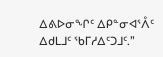ᐃᕕᐅᓂᖏᑦ ᐃᑭᓐᓂᐊᕐᐰᑦ ᐃᑯᒪᒧᑦ ᖃᒥᓱᐃᑦᑐᒧᑦ.”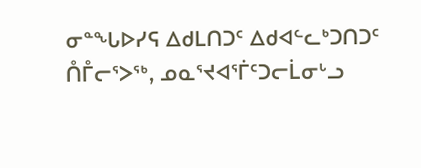ᓂᓐᖓᐅᓯᕋ ᐃᑯᒪᑎᑐᑦ ᐃᑯᐊᓪᓚᒃᑐᑎᑐᑦ ᑍᒤᓕᕐᐳᖅ, ᓄᓇᕐᔪᐊᕐᒦᑦᑐᓕᒫᓂᒡᓗ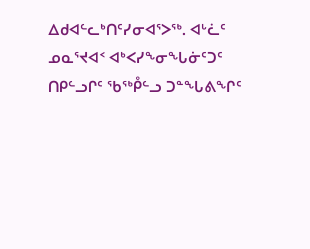ᐃᑯᐊᓪᓚᒃᑎᑦᓯᓂᐊᕐᐳᖅ. ᐊᒡᓛᑦ ᓄᓇᕐᔪᐊᑉ ᐊᒃᐸᓯᖕᓂᖓᓃᑦᑐᑦ ᑎᑭᓪᓗᒋᑦ ᖃᖅᑬᓪᓗ ᑐᓐᖓᕕᖏᑦ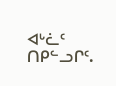ᐊᒡᓛᑦ ᑎᑭᓪᓗᒋᑦ.